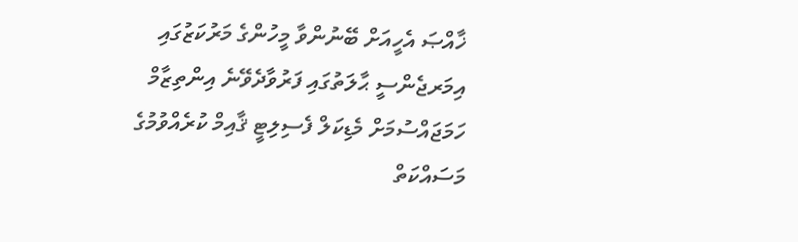ޚާއްޞަ އެހީއަށް ބޭނުންވާ މީހުންގެ މަރުކަޒުގައި އިމަރޖެންސީ ޙާލަތުގައި ފަރުވާދެވޭނެ އިންތިޒާމް ހަމަޖައްސުމަށް މެޑިކަލް ފެސިލިޓީ ޤާއިމް ކުރެއްވުމުގެ މަސައްކަތް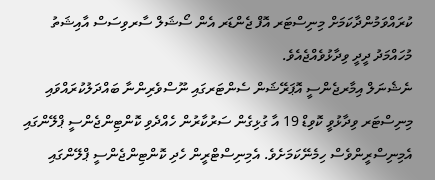ކުރައްވަމުންދާކަމަށް މިނިސްޓަރ އޮފް ޖެންޑަރ އެން ސޯޝަލް ސާރވިސަސް އާއިޝަތު މުހައްމަދު ދީދީ ވިދާޅުވެއްޖެއެވެ.
ނެޝެނަލް އިމާރޖެންސީ އޮޕަރޭޝަން ސެންޓަރގައި ނޫސްވެރިންނާ ބައްދަލުކުރައްވައި މިނިސްޓަރ ވިދާޅުވީ ކޮވިޑް 19 އާ ގުޅިގެން ސަރުކާރުން ހެއްދެވި ކޮންޓިންޖެންސީ ޕްލޭންގައި އެމިނިސްރީންވެސް ހިމެނޭކަމަށެވެ. އެމިނިސްޓްރީން ހެދި ކޮންޓިންޖެންސީ ޕްލޭންގައި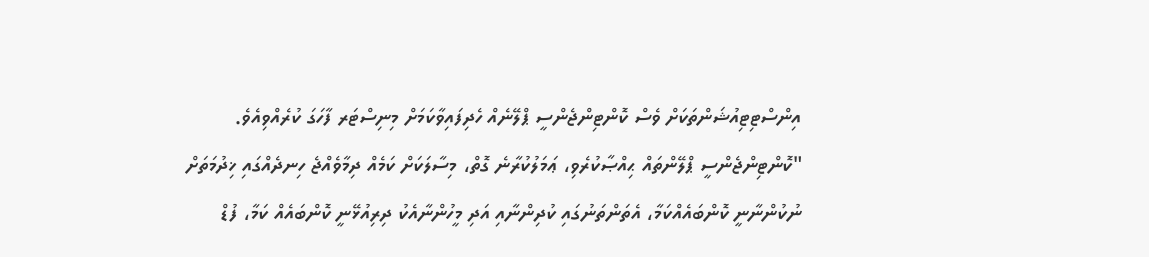އިންސްޓިޓިއުޝަންތަކަށް ވެސް ކޮންޓިންޖެންސީ ޕްލޭނެއް ހެދިފައިވާކަމަށް މިނިސްޓަރ ފާހަގަ ކުރެއްވިއެވެ.
"ކޮންޓިންޖެންސީ ޕްލޭންތައް ޙިއްޞާކުރެވި، ޢަމަލުކުރާނެ ގޮތް، މިސާލަކަށް ކަމެއް ދިމާވެއްޖެ ހިނދެއްގައި ޚިދުމަތަށް ނުކުންނާނީ ކޮންބައެއްކަމާ، އެތަންތަނުގައި ކުދިންނާއި އަދި މީހުންނާއެކު ދިރިއުޅޭނީ ކޮންބައެއް ކަމާ، ފުޑް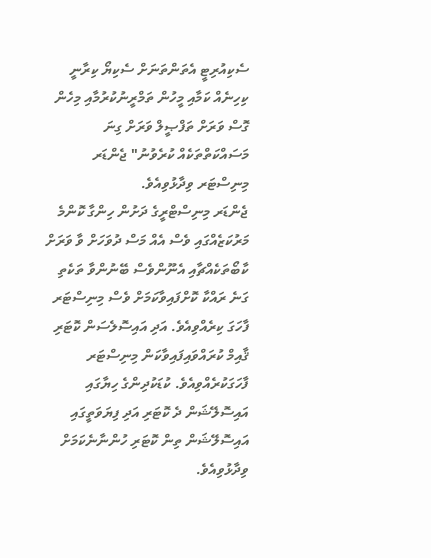ސެކިއުރިޓީ އެތަންތަނަށް ސެކިޔޯ ކިރާނީ ކިހިނެއް ކަމާއި މީހުން ތަމްރީނުކުރުމާއި މިހެން ގޮސް ވަރަށް ތަފްޞީލް ވަރަށް ގިނަ މަސައްކަތްތަކެއް ކުރެވުނު" ޖެންޑަރ މިނިސްޓަރ ވިދާޅުވިއެވެ.
ޖެންޑަރ މިނިސްޓްރީގެ ދަށުން ހިންގާ ކޮންމެ މަރުކަޒެއްގައި ވެސް އެއް މަސް ދުވަހަށް ވާ ވަރަށް ކާބޯތަކެއްޗާއި އެނޫންވެސް ބޭނުންވާ ތަކެތި ގަނެ ރައްކާ ކޮށްފައިވާކަމަށް ވެސް މިނިސްޓަރ ފާހަގަ ކިރެއްވިއެވެ. އަދި އައިސޮލެސަން ކޮޓަރި ޤާއިމް ކުރައްވައިފައިވާކަން މިނިސްޓަރ ފާހަގަކުރެއްވިއެވެ. ކުޑަކުދިންގެ ހިޔާގައި އައިސޮލޭޝަން ދެ ކޮޓަރި އަދި ފިޔަވަތީގައި އައިސޮލޭޝަން ތިން ކޮޓަރި ހުންނާނެކަމަށް ވިދާޅުވިއެވެ.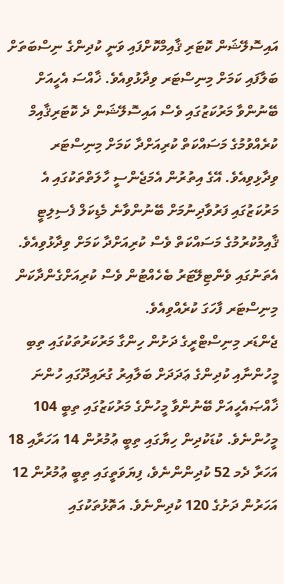އައިސޮލޭޝަން ކޮޓަރި ޤާއިމްކޮށްފައި ވަނީ ކުދިންގެ ނިސްބަތަށް ބަލާފައި ކަމަށް މިނިސްޓަރ ވިދާޅުވިއެވެ. ޚާއްސަ އެހީއަށް ބޭނުންވާ މަރުކަޒުގައި ވެސް އައިސޮލޭޝަން ދެ ކޮޓަރިޤާއިމް ކުރެއްވުމުގެ މަސައްކަތް ކުރިއަށްދާ ކަމަށް މިނިސްޓަރ ވިދާޅިވިއެވެ. އޭގެ އިތުރުން އެމަޖެންސީ ހާލަތްތަކުގައި އެ މަރުކަޒުގައި ފަރުވާދިނުމަށް ބޭނުންވާނެ މެޑިކަލް ފެސިލިޓީ ޤާއިމުކުރުމުގެ މަސައްކަތް ވެސް ކުރިއަށްދާ ކަމަށް ވިދާޅުވިއެވެ. އެތަނުގައި ވެންޓިލޭޓަރު ބެހެއްޓުން ވެސް ކުރިއަށްގެންދާކަން މިނިސްޓަރ ފާހަގަ ކުރެއްވިއެވެ.
ޖެންޑަރ މިނިސްޓްރީގެ ދަށުން ހިންގާ މަރުކަރުތަކުގައި ތިބި މީހުންނާއި ކުދިންގެ ޢަދަދަށް ބަލާއިރު ގުރައިދޫގައި ހުންނަ ޚާއްޞައެހީއަށް ބޭނުންވާ މީހުންގެ މަރުކަޒުގައި ތިބީ 104 މީހުންނެވެ. ކުޑަކުދިން ހިޔާގައި ތިބީ ޢުމުރުން 14 އަހަރާއި 18 އަހަރާ ދެމ 52 ކުދިންންނެވެ، ފިޔަވަތީގައި ތިބީ ޢުމުރުން 12 އަހަރުން ދަށުގެ 120 ކުދިންނެވެ. އަތޮޅުތަކުގައި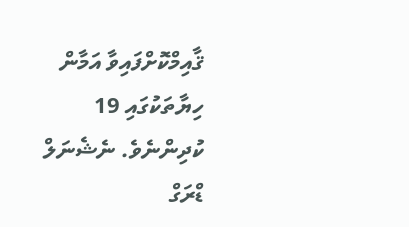ޤާއިމްކޮށްފައިވާ އަމާން ހިޔާތަކުގައި 19 ކުދިންނެވެ. ނެޝެނަލް ޑްރަގް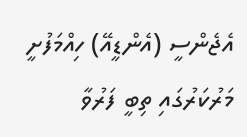އެޖެންސީ (އެންޑީއޭ) ހިއްމަފުށީ މަރުކަރުގައި ތިބީ ފަރުވާ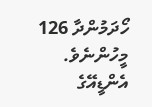ހޯދަމުންދާ 126 މީހުންނެވެ. އެންޑީއޭގެ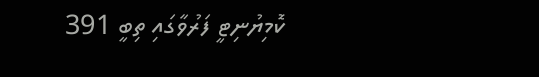ކޮމިޔުނިޓީ ފަރުވާގައި ތިބީ 391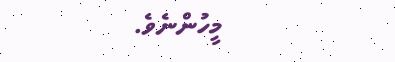މީހުންނެވެ.